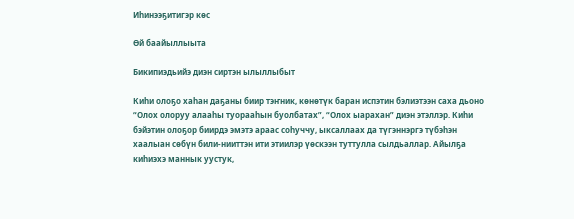Иһинээҕитигэр көс

Өй баайыллыыта

Бикипиэдьийэ диэн сиртэн ылыллыбыт

Киһи олоҕо хаһан даҕаны биир тэҥник, көнөтүк баран испэтин бэлиэтээн саха дьоно “Олох олоруу алааһы туорааһын буолбатах”, “Олох ыарахан” диэн этэллэр. Киһи бэйэтин олоҕор биирдэ эмэтэ араас соһуччу, ыксаллаах да түгэннэргэ түбэһэн хаалыан сөбүн били-нииттэн ити этиилэр үөскээн туттулла сылдьаллар. Айылҕа киһиэхэ маннык уустук,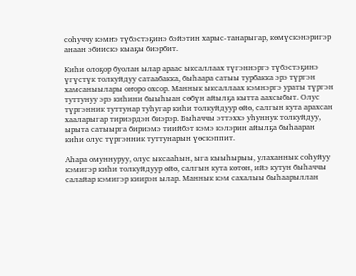соһуччу кэмҥэ түбэстэҕинэ бэйэтин харыс-танарыгар, көмүскэнэригэр анаан эбиискэ кыаҕы биэрбит.

Киһи олоҕор буолан ылар араас ыксаллаах түгэннэргэ түбэстэҕинэ үгүстүк толкуйдуу сатаабакка, быһаара сатыы турбакка эрэ түргэн хамсаныылары оҥоро охсор. Маннык ыксаллаах кэмнэргэ ураты түргэн туттунуу эрэ киһини быыһыан сөбүн айылҕа кытта аахсыбыт. Олус түргэнник туттунар туһугар киһи толкуйдуур өйө, салгын кута арахсан хааларыгар тириэрдэн биэрэр. Быһаччы эттэххэ уһуннук толкуйдуу, ырыта сатыырга бириэмэ тиийбэт кэмэ кэлэрин айылҕа быһааран киһи олус түргэнник туттунарын үөскэппит.

Аһара омуннуруу, олус ыксааһын, ыга кыыһырыы, улаханнык соһуйуу кэмигэр киһи толкуйдуур өйө, салгын кута көтөн, ийэ кутун быһаччы салайар кэмигэр киирэн ылар. Маннык кэм сахалыы быһаарыллан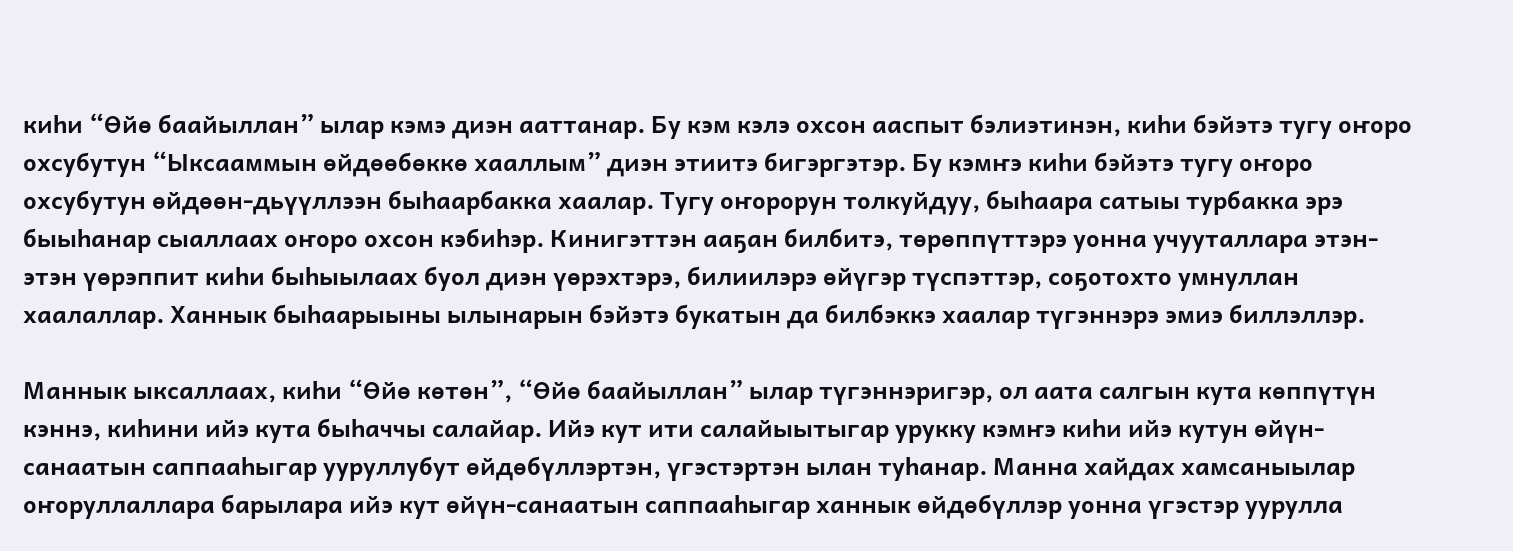киһи “Өйө баайыллан” ылар кэмэ диэн ааттанар. Бу кэм кэлэ охсон ааспыт бэлиэтинэн, киһи бэйэтэ тугу оҥоро охсубутун “Ыксааммын өйдөөбөккө хааллым” диэн этиитэ бигэргэтэр. Бу кэмҥэ киһи бэйэтэ тугу оҥоро охсубутун өйдөөн-дьүүллээн быһаарбакка хаалар. Тугу оҥорорун толкуйдуу, быһаара сатыы турбакка эрэ быыһанар сыаллаах оҥоро охсон кэбиһэр. Кинигэттэн ааҕан билбитэ, төрөппүттэрэ уонна учууталлара этэн-этэн үөрэппит киһи быһыылаах буол диэн үөрэхтэрэ, билиилэрэ өйүгэр түспэттэр, соҕотохто умнуллан хаалаллар. Ханнык быһаарыыны ылынарын бэйэтэ букатын да билбэккэ хаалар түгэннэрэ эмиэ биллэллэр.

Маннык ыксаллаах, киһи “Өйө көтөн”, “Өйө баайыллан” ылар түгэннэригэр, ол аата салгын кута көппүтүн кэннэ, киһини ийэ кута быһаччы салайар. Ийэ кут ити салайыытыгар урукку кэмҥэ киһи ийэ кутун өйүн-санаатын саппааһыгар ууруллубут өйдөбүллэртэн, үгэстэртэн ылан туһанар. Манна хайдах хамсаныылар оҥоруллаллара барылара ийэ кут өйүн-санаатын саппааһыгар ханнык өйдөбүллэр уонна үгэстэр уурулла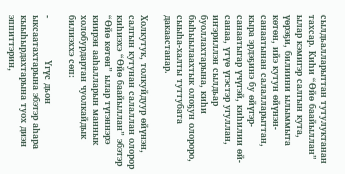сылдьалларыттан тутулуктанан тахсар. Киһи “Өйө баайыллан” ылар кэмигэр салгын кута, үөрэҕи, билиини ылыммыта көтөн, ийэ кутун өйүнэн-санаатынан салалларыттан, кыра эрдэҕинэ бу өйүгэр-санаатыгар үчүгэй, киһилии өй-санаа, үтүө үгэстэр угуллан, иҥэриллэн сылдьар буоллахтарына, киһи быһыылаахтык олоҕун олороро, сыыһа-халты туттубата дакаастанар.

Холкутук, толкуйдуур өйүнэн, салгын кутунан салаллан олорор киһиэхэ “Өйө баайыллан” эбэтэр “Өйө көтөн” ылар түгэннэрэ киирэн ааһалларын маннык холобурдартан чуолкайдык билиэххэ сөп:

-              Үгүс дьон ыксаатахтарына эбэтэр аһара кыыһырдахтарына туох диэн эппиттэрин,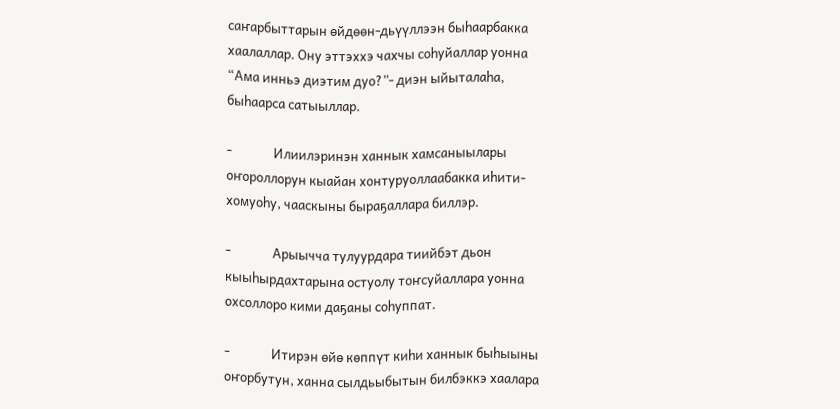саҥарбыттарын өйдөөн-дьүүллээн быһаарбакка хаалаллар. Ону эттэххэ чахчы соһуйаллар уонна “Ама инньэ диэтим дуо?”- диэн ыйыталаһа, быһаарса сатыыллар.

-              Илиилэринэн ханнык хамсаныылары оҥороллорун кыайан хонтуруоллаабакка иһити-хомуоһу, чааскыны быраҕаллара биллэр.

-              Арыычча тулуурдара тиийбэт дьон кыыһырдахтарына остуолу тоҥсуйаллара уонна охсоллоро кими даҕаны соһуппат.

-              Итирэн өйө көппүт киһи ханнык быһыыны оҥорбутун, ханна сылдьыбытын билбэккэ хаалара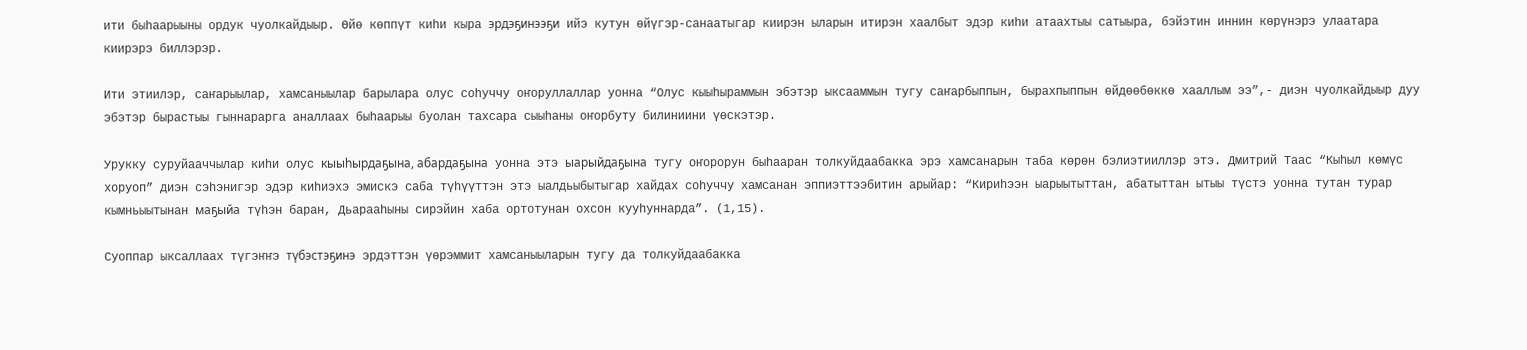ити быһаарыыны ордук чуолкайдыыр. Өйө көппүт киһи кыра эрдэҕинээҕи ийэ кутун өйүгэр-санаатыгар киирэн ыларын итирэн хаалбыт эдэр киһи атаахтыы сатыыра, бэйэтин иннин көрүнэрэ улаатара киирэрэ биллэрэр.

Ити этиилэр, саҥарыылар, хамсаныылар барылара олус соһуччу оҥоруллаллар уонна “Олус кыыһыраммын эбэтэр ыксааммын тугу саҥарбыппын, бырахпыппын өйдөөбөккө хааллым ээ”,- диэн чуолкайдыыр дуу эбэтэр бырастыы гыннарарга аналлаах быһаарыы буолан тахсара сыыһаны оҥорбуту билиниини үөскэтэр.

Урукку суруйааччылар киһи олус кыыһырдаҕына, абардаҕына уонна этэ ыарыйдаҕына тугу оҥорорун быһааран толкуйдаабакка эрэ хамсанарын таба көрөн бэлиэтииллэр этэ. Дмитрий Таас “Кыһыл көмүс хоруоп” диэн сэһэнигэр эдэр киһиэхэ эмискэ саба түһүүттэн этэ ыалдьыбытыгар хайдах соһуччу хамсанан эппиэттээбитин арыйар: “Кириһээн ыарыытыттан, абатыттан ытыы түстэ уонна тутан турар кымньыытынан маҕыйа түһэн баран, Дьарааһыны сирэйин хаба ортотунан охсон кууһуннарда”. (1,15).

Суоппар ыксаллаах түгэҥҥэ түбэстэҕинэ эрдэттэн үөрэммит хамсаныыларын тугу да толкуйдаабакка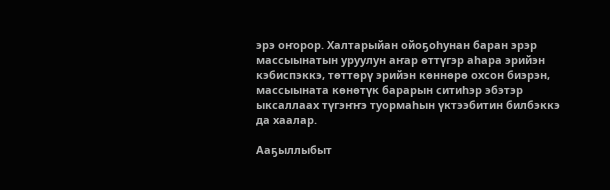эрэ оҥорор. Халтарыйан ойоҕоһунан баран эрэр массыынатын уруулун аҥар өттүгэр аһара эрийэн кэбиспэккэ, төттөрү эрийэн көннөрө охсон биэрэн, массыыната көнөтүк барарын ситиһэр эбэтэр ыксаллаах түгэҥҥэ туормаһын үктээбитин билбэккэ да хаалар.

Ааҕыллыбыт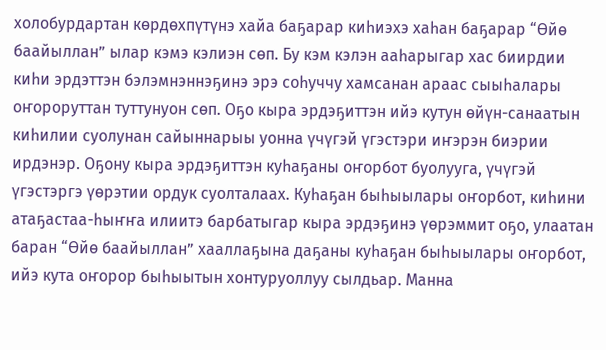холобурдартан көрдөхпүтүнэ хайа баҕарар киһиэхэ хаһан баҕарар “Өйө баайыллан” ылар кэмэ кэлиэн сөп. Бу кэм кэлэн ааһарыгар хас биирдии киһи эрдэттэн бэлэмнэннэҕинэ эрэ соһуччу хамсанан араас сыыһалары оҥороруттан туттунуон сөп. Оҕо кыра эрдэҕиттэн ийэ кутун өйүн-санаатын киһилии суолунан сайыннарыы уонна үчүгэй үгэстэри иҥэрэн биэрии ирдэнэр. Оҕону кыра эрдэҕиттэн куһаҕаны оҥорбот буолууга, үчүгэй үгэстэргэ үөрэтии ордук суолталаах. Куһаҕан быһыылары оҥорбот, киһини атаҕастаа-һыҥҥа илиитэ барбатыгар кыра эрдэҕинэ үөрэммит оҕо, улаатан баран “Өйө баайыллан” хааллаҕына даҕаны куһаҕан быһыылары оҥорбот, ийэ кута оҥорор быһыытын хонтуруоллуу сылдьар. Манна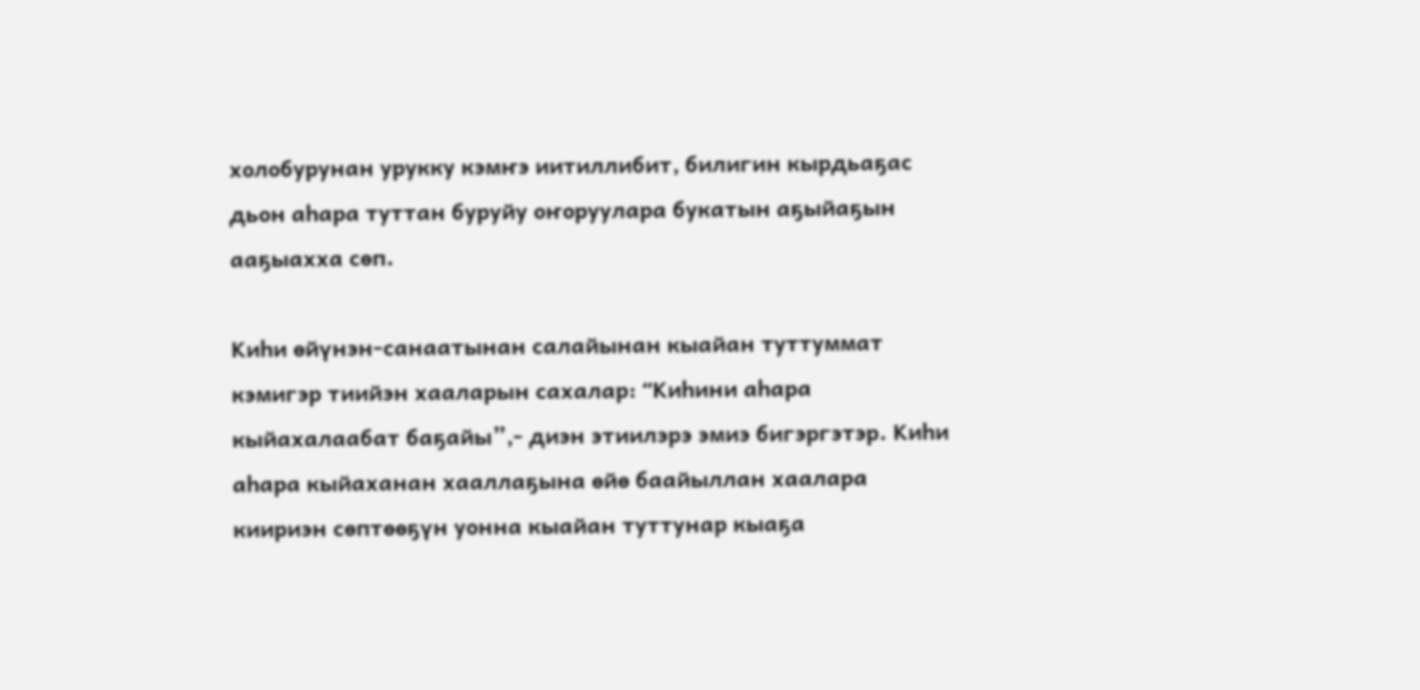холобурунан урукку кэмҥэ иитиллибит, билигин кырдьаҕас дьон аһара туттан буруйу оҥоруулара букатын аҕыйаҕын ааҕыахха сөп.

Kиһи өйүнэн-санаатынан салайынан кыайан туттуммат кэмигэр тиийэн хааларын сахалар: “Kиһини аһара кыйахалаабат баҕайы”,- диэн этиилэрэ эмиэ бигэргэтэр. Kиһи аһара кыйаханан хааллаҕына өйө баайыллан хаалара киириэн сөптөөҕүн уонна кыайан туттунар кыаҕа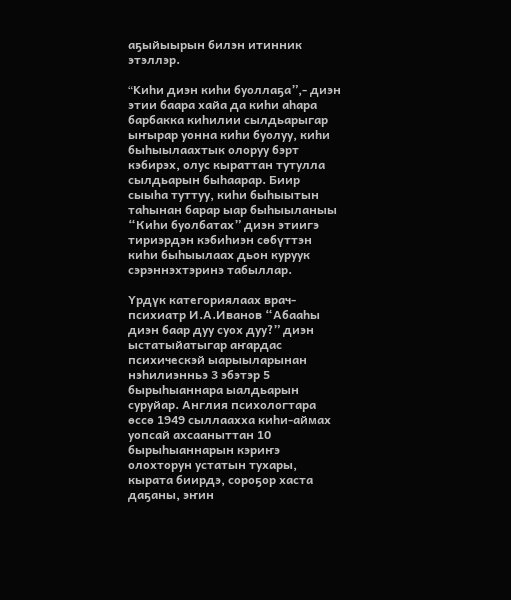аҕыйыырын билэн итинник этэллэр.

“Kиһи диэн киһи буоллаҕа”,- диэн этии баара хайа да киһи аһара барбакка киһилии сылдьарыгар ыҥырар уонна киһи буолуу, киһи быһыылаахтык олоруу бэрт кэбирэх, олус кыраттан тутулла сылдьарын быһаарар. Биир сыыһа туттуу, киһи быһыытын таһынан барар ыар быһыыланыы “Киһи буолбатах” диэн этиигэ тириэрдэн кэбиһиэн сөбүттэн киһи быһыылаах дьон куруук сэрэннэхтэринэ табыллар.

Үрдүк категориялаах врач-психиатр И.А.Иванов “Абааһы диэн баар дуу суох дуу?” диэн ыстатыйатыгар аҥардас психическэй ыарыыларынан нэһилиэнньэ 3 эбэтэр 5 бырыһыаннара ыалдьарын суруйар. Англия психологтара өссө 1949 сыллаахха киһи-аймах уопсай ахсааныттан 10 бырыһыаннарын кэриҥэ олохторун устатын тухары, кырата биирдэ, сороҕор хаста даҕаны, эҥин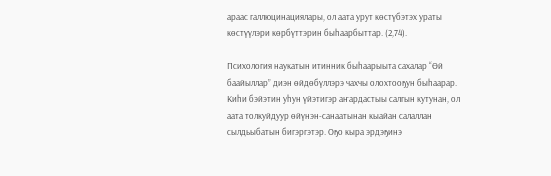араас галлюцинациялары, ол аата урут көстүбэтэх ураты көстүүлэри көрбүттэрин быһаарбыттар. (2,74).

Психология наукатын итинник быһаарыыта сахалар “Өй баайыллар” диэн өйдөбүллэрэ чахчы олохтооҕун быһаарар. Киһи бэйэтин уһун үйэтигэр аҥардастыы салгын кутунан, ол аата толкуйдуур өйүнэн-санаатынан кыайан салаллан сылдьыбатын бигэргэтэр. Оҕо кыра эрдэҕинэ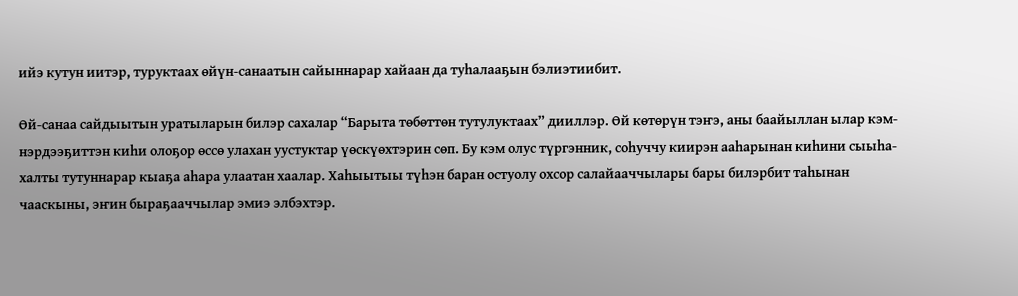ийэ кутун иитэр, туруктаах өйүн-санаатын сайыннарар хайаан да туһалааҕын бэлиэтиибит.

Өй-санаа сайдыытын уратыларын билэр сахалар “Барыта төбөттөн тутулуктаах” дииллэр. Өй көтөрүн тэҥэ, аны баайыллан ылар кэм-нэрдээҕиттэн киһи олоҕор өссө улахан уустуктар үөскүөхтэрин сөп. Бу кэм олус түргэнник, соһуччу киирэн ааһарынан киһини сыыһа-халты тутуннарар кыаҕа аһара улаатан хаалар. Хаһыытыы түһэн баран остуолу охсор салайааччылары бары билэрбит таһынан чааскыны, эҥин быраҕааччылар эмиэ элбэхтэр.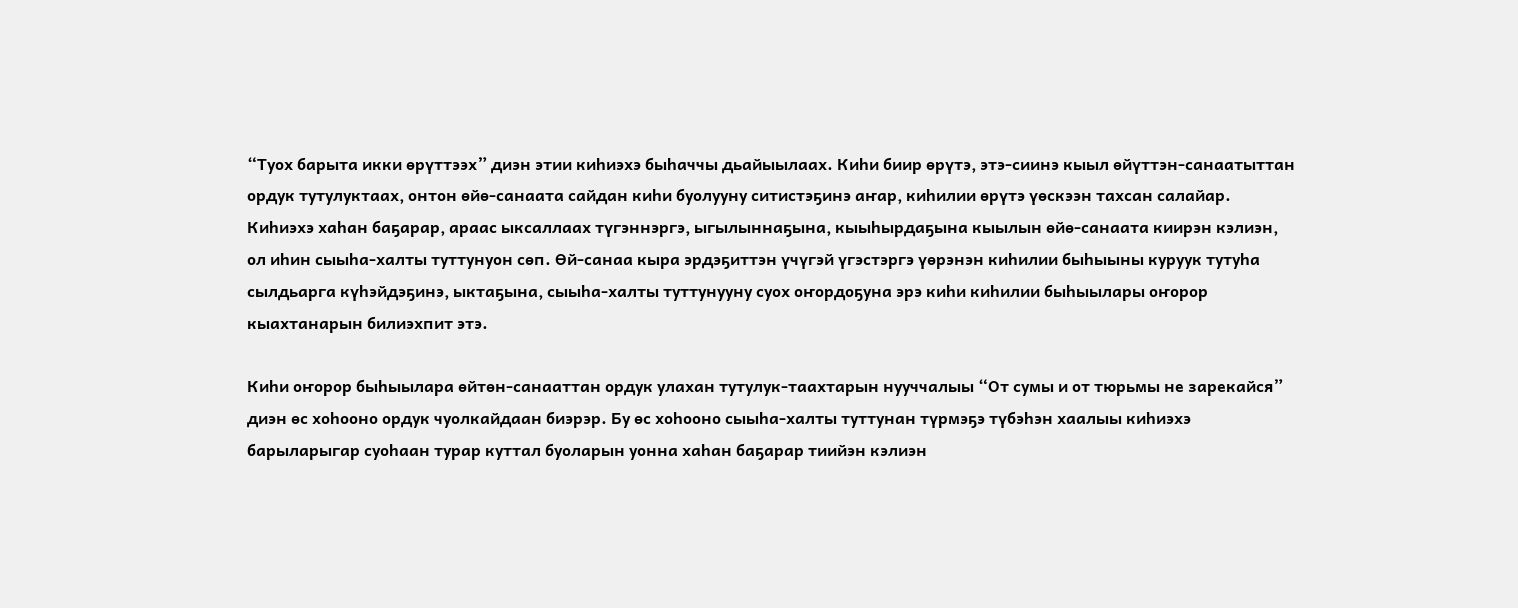“Туох барыта икки өрүттээх” диэн этии киһиэхэ быһаччы дьайыылаах. Киһи биир өрүтэ, этэ-сиинэ кыыл өйүттэн-санаатыттан ордук тутулуктаах, онтон өйө-санаата сайдан киһи буолууну ситистэҕинэ аҥар, киһилии өрүтэ үөскээн тахсан салайар. Киһиэхэ хаһан баҕарар, араас ыксаллаах түгэннэргэ, ыгылыннаҕына, кыыһырдаҕына кыылын өйө-санаата киирэн кэлиэн, ол иһин сыыһа-халты туттунуон сөп. Өй-санаа кыра эрдэҕиттэн үчүгэй үгэстэргэ үөрэнэн киһилии быһыыны куруук тутуһа сылдьарга күһэйдэҕинэ, ыктаҕына, сыыһа-халты туттунууну суох оҥордоҕуна эрэ киһи киһилии быһыылары оҥорор кыахтанарын билиэхпит этэ.

Киһи оҥорор быһыылара өйтөн-санааттан ордук улахан тутулук-таахтарын нууччалыы “От сумы и от тюрьмы не зарекайся” диэн өс хоһооно ордук чуолкайдаан биэрэр. Бу өс хоһооно сыыһа-халты туттунан түрмэҕэ түбэһэн хаалыы киһиэхэ барыларыгар суоһаан турар куттал буоларын уонна хаһан баҕарар тиийэн кэлиэн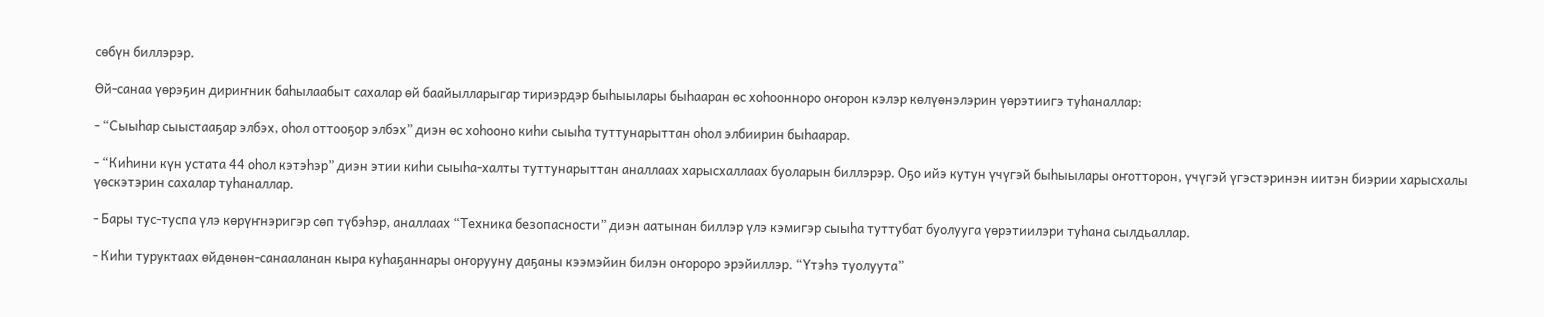сөбүн биллэрэр.

Өй-санаа үөрэҕин дириҥник баһылаабыт сахалар өй баайылларыгар тириэрдэр быһыылары быһааран өс хоһоонноро оҥорон кэлэр көлүөнэлэрин үөрэтиигэ туһаналлар:

- “Сыыһар сыыстааҕар элбэх, оһол оттооҕор элбэх” диэн өс хоһооно киһи сыыһа туттунарыттан оһол элбиирин быһаарар.

- “Киһини күн устата 44 оһол кэтэһэр” диэн этии киһи сыыһа-халты туттунарыттан аналлаах харысхаллаах буоларын биллэрэр. Оҕо ийэ кутун үчүгэй быһыылары оҥотторон, үчүгэй үгэстэринэн иитэн биэрии харысхалы үөскэтэрин сахалар туһаналлар.

- Бары тус-туспа үлэ көрүҥнэригэр сөп түбэһэр, аналлаах “Техника безопасности” диэн аатынан биллэр үлэ кэмигэр сыыһа туттубат буолууга үөрэтиилэри туһана сылдьаллар.

- Киһи туруктаах өйдөнөн-санааланан кыра куһаҕаннары оҥорууну даҕаны кээмэйин билэн оҥороро эрэйиллэр. “Үтэһэ туолуута”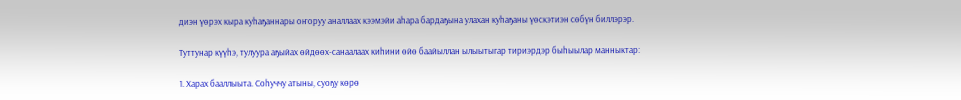диэн үөрэх кыра куһаҕаннары оҥоруу аналлаах кээмэйи аһара бардаҕына улахан куһаҕаны үөскэтиэн сөбүн биллэрэр.

Туттунар күүһэ, тулуура аҕыйах өйдөөх-санаалаах киһини өйө баайыллан ылыытыгар тириэрдэр быһыылар манныктар:

1. Харах бааллыыта. Соһуччу атыны, суоҕу көрө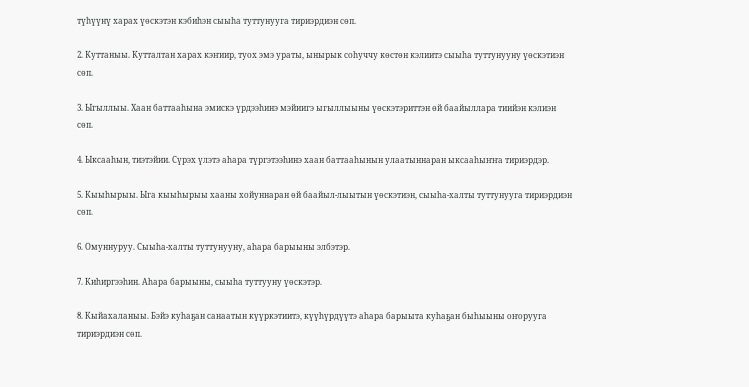түһүүнү харах үөскэтэн кэбиһэн сыыһа туттунууга тириэрдиэн сөп.

2. Куттаныы. Кутталтан харах кэҥиир, туох эмэ ураты, ынырык соһуччу көстөн кэлиитэ сыыһа туттунууну үөскэтиэн сөп.

3. Ыгыллыы. Хаан баттааһына эмискэ үрдээһинэ мэйиигэ ыгыллыыны үөскэтэриттэн өй баайыллара тиийэн кэлиэн сөп.

4. Ыксааһын, тиэтэйии. Сүрэх үлэтэ аһара түргэтээһинэ хаан баттааһынын улаатыннаран ыксааһыҥҥа тириэрдэр.

5. Кыыһырыы. Ыга кыыһырыы хааны хойуннаран өй баайыл-лыытын үөскэтиэн, сыыһа-халты туттунууга тириэрдиэн сөп.

6. Омуннуруу. Сыыһа-халты туттунууну, аһара барыыны элбэтэр.

7. Киһиргээһин. Аһара барыыны, сыыһа туттууну үөскэтэр.

8. Кыйахаланыы. Бэйэ куһаҕан санаатын күүркэтиитэ, күүһүрдүүтэ аһара барыыта куһаҕан быһыыны оҥорууга тириэрдиэн сөп.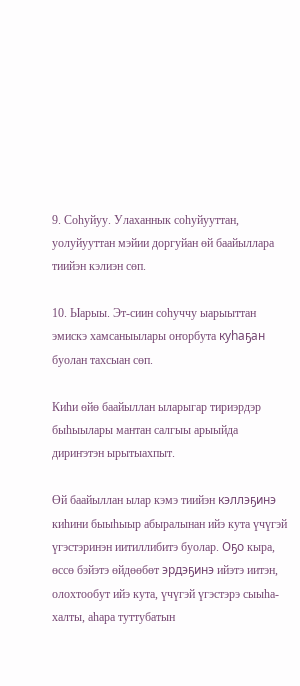9. Соһуйуу. Улаханнык соһуйууттан, уолуйууттан мэйии доргуйан өй баайыллара тиийэн кэлиэн сөп.

10. Ыарыы. Эт-сиин соһуччу ыарыыттан эмискэ хамсаныылары оҥорбута куһаҕан буолан тахсыан сөп.

Киһи өйө баайыллан ыларыгар тириэрдэр быһыылары мантан салгыы арыыйда дириҥэтэн ырытыахпыт.

Өй баайыллан ылар кэмэ тиийэн кэллэҕинэ киһини быыһыыр абыралынан ийэ кута үчүгэй үгэстэринэн иитиллибитэ буолар. Оҕо кыра, өссө бэйэтэ өйдөөбөт эрдэҕинэ ийэтэ иитэн, олохтообут ийэ кута, үчүгэй үгэстэрэ сыыһа-халты, аһара туттубатын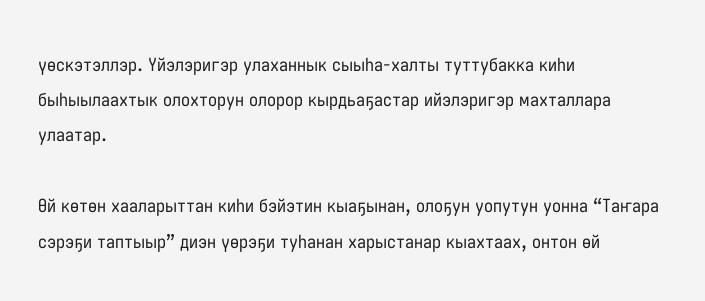үөскэтэллэр. Үйэлэригэр улаханнык сыыһа-халты туттубакка киһи быһыылаахтык олохторун олорор кырдьаҕастар ийэлэригэр махталлара улаатар.

Өй көтөн хааларыттан киһи бэйэтин кыаҕынан, олоҕун уопутун уонна “Таҥара сэрэҕи таптыыр” диэн үөрэҕи туһанан харыстанар кыахтаах, онтон өй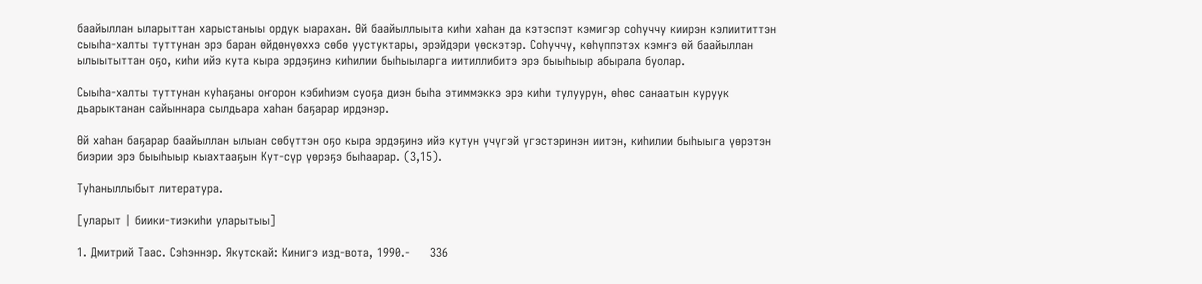баайыллан ыларыттан харыстаныы ордук ыарахан. Өй баайыллыыта киһи хаһан да кэтэспэт кэмигэр соһуччу киирэн кэлиититтэн сыыһа-халты туттунан эрэ баран өйдөнүөххэ сөбө уустуктары, эрэйдэри үөскэтэр. Соһуччу, көһүппэтэх кэмҥэ өй баайыллан ылыытыттан оҕо, киһи ийэ кута кыра эрдэҕинэ киһилии быһыыларга иитиллибитэ эрэ быыһыыр абырала буолар.

Сыыһа-халты туттунан куһаҕаны оҥорон кэбиһиэм суоҕа диэн быһа этиммэккэ эрэ киһи тулуурун, өһөс санаатын куруук дьарыктанан сайыннара сылдьара хаһан баҕарар ирдэнэр.

Өй хаһан баҕарар баайыллан ылыан сөбүттэн оҕо кыра эрдэҕинэ ийэ кутун үчүгэй үгэстэринэн иитэн, киһилии быһыыга үөрэтэн биэрии эрэ быыһыыр кыахтааҕын Кут-сүр үөрэҕэ быһаарар. (3,15).

Туһаныллыбыт литература.

[уларыт | биики-тиэкиһи уларытыы]

1. Дмитрий Таас. Сэһэннэр. Якутскай: Кинигэ изд-вота, 1990.-     336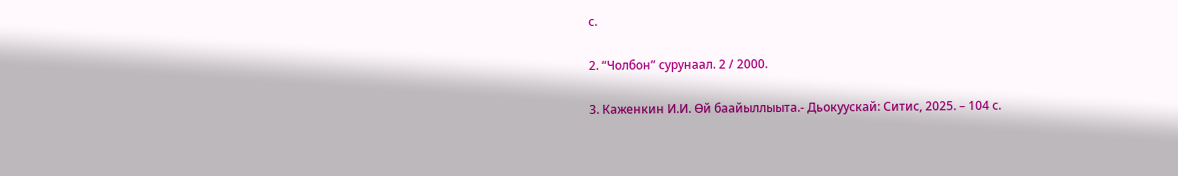с.

2. “Чолбон” сурунаал. 2 / 2000.

3. Каженкин И.И. Өй баайыллыыта.- Дьокуускай: Ситис, 2025. – 104 с.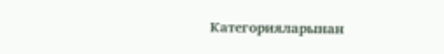Категорияларынан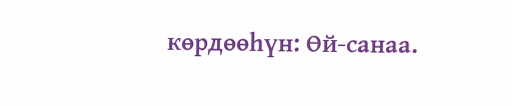көрдөөһүн: Өй-санаа.